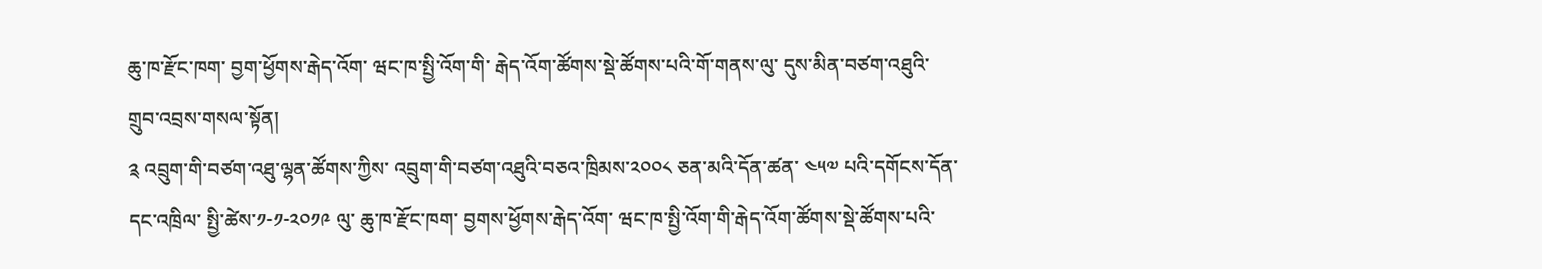ཆུ་ཁ་རྫོང་ཁག་ བྱག་ཕྱོགས་རྒེད་འོག་ ཝང་ཁ་སྤྱི་འོག་གི་ རྒེད་འོག་ཚོགས་སྡེ་ཚོགས་པའི་གོ་གནས་ལུ་ དུས་མིན་བཙག་འཐུའི་གྲུབ་འབྲས་གསལ་སྟོན།
༉ འབྲུག་གི་བཙག་འཐུ་ལྷན་ཚོགས་ཀྱིས་ འབྲུག་གི་བཙག་འཐུའི་བཅའ་ཁྲིམས་༢༠༠༨ ཅན་མའི་དོན་ཚན་ ༤༥༧ པའི་དགོངས་དོན་དང་འཁྲིལ་ སྤྱི་ཚེས་༡-༡-༢༠༡༩ ལུ་ ཆུ་ཁ་རྫོང་ཁག་ བྱགས་ཕྱོགས་རྒེད་འོག་ ཝང་ཁ་སྤྱི་འོག་གི་རྒེད་འོག་ཚོགས་སྡེ་ཚོགས་པའི་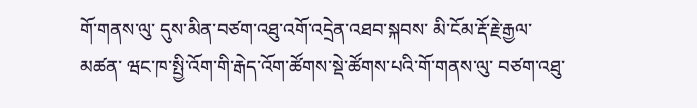གོ་གནས་ལུ་ དུས་མིན་བཙག་འཐུ་འགོ་འདྲེན་འཐབ་སྐབས་ མི་ངོམ་རྡོ་རྗེ་རྒྱལ་མཚན་ ཝང་ཁ་སྤྱི་འོག་གི་རྒེད་འོག་ཚོགས་སྡེ་ཚོགས་པའི་གོ་གནས་ལུ་ བཙག་འཐུ་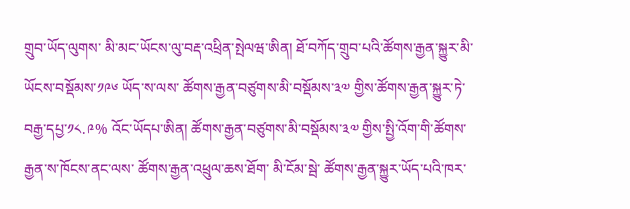གྲུབ་ཡོད་ལུགས་ མི་མང་ཡོངས་ལུ་བརྡ་འཕྲིན་སྤེལཝ་ཨིན། ཐོ་བཀོད་གྲུབ་པའི་ཚོགས་རྒྱན་སྐྱུར་མི་ཡོངས་བསྡོམས་༡༩༦ ཡོད་ས་ལས་ ཚོགས་རྒྱན་བཙུགས་མི་བསྡོམས་༣༧ གྱིས་ཚོགས་རྒྱན་སྐྱུར་ཏེ་ བརྒྱ་དཔྱ་༡༨.༩% འོང་ཡོདཔ་ཨིན། ཚོགས་རྒྱན་བཙུགས་མི་བསྡོམས་༣༧ གྱིས་སྤྱི་འོག་གི་ཚོགས་རྒྱན་ས་ཁོངས་ནང་ལས་ ཚོགས་རྒྱན་འཕྲུལ་ཆས་ཐོག་ མི་ངོམ་སྦེ་ ཚོགས་རྒྱན་སྐྱུར་ཡོད་པའི་ཁར་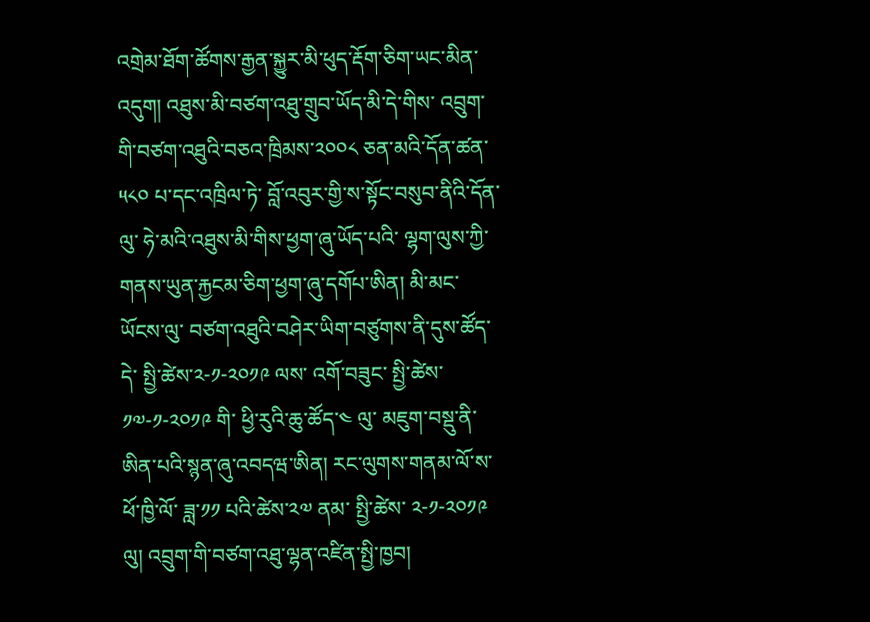འགྲེམ་ཐོག་ཚོགས་རྒྱན་སྐྱུར་མི་ཕུད་རྡོག་ཅིག་ཡང་མིན་འདུག། འཐུས་མི་བཙག་འཐུ་གྲུབ་ཡོད་མི་དེ་གིས་ འབྲུག་གི་བཙག་འཐུའི་བཅའ་ཁྲིམས་༢༠༠༨ ཅན་མའི་དོན་ཚན་༥༨༠ པ་དང་འཁྲིལ་ཏེ་ བློ་འབུར་གྱི་ས་སྟོང་བསུབ་ནིའི་དོན་ལུ་ ཧེ་མའི་འཐུས་མི་གིས་ཕྱག་ཞུ་ཡོད་པའི་ ལྷག་ལུས་ཀྱི་གནས་ཡུན་རྐྱངམ་ཅིག་ཕྱག་ཞུ་དགོཔ་ཨིན། མི་མང་ཡོངས་ལུ་ བཙག་འཐུའི་བཤེར་ཡིག་བཙུགས་ནི་དུས་ཚོད་དེ་ སྤྱི་ཚེས་༢-༡-༢༠༡༩ ལས་ འགོ་བཟུང་ སྤྱི་ཚེས་༡༧-༡-༢༠༡༩ གི་ ཕྱི་རུའི་ཆུ་ཚོད་༤ ལུ་ མཇུག་བསྡུ་ནི་ཨིན་པའི་སྙན་ཞུ་འབདཝ་ཨིན། རང་ལུགས་གནམ་ལོ་ས་ཕོ་ཁྱི་ལོ་ ཟླ་༡༡ པའི་ཚེས་༢༧ ནམ་ སྤྱི་ཚེས་ ༢-༡-༢༠༡༩ ལུ། འབྲུག་གི་བཙག་འཐུ་ལྷན་འཛིན་སྤྱི་ཁྱབ།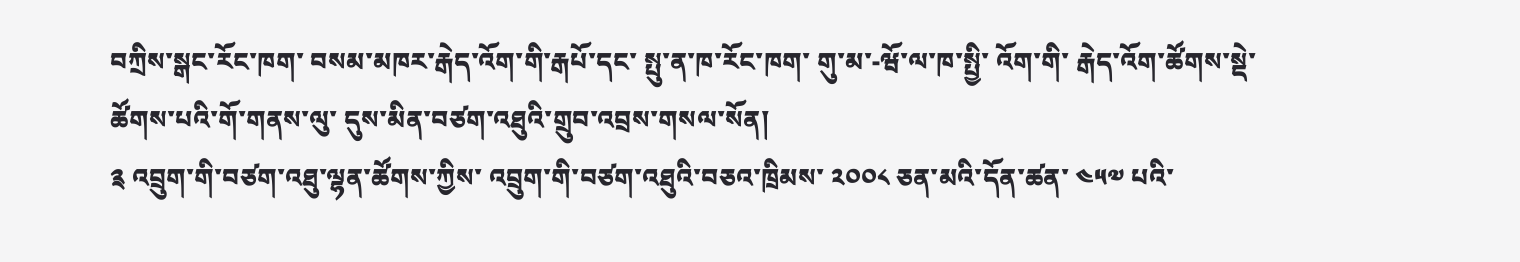བཀྲིས་སྒང་རོང་ཁག་ བསམ་མཁར་རྒེད་འོག་གི་རྒཔོ་དང་ སྤུ་ན་ཁ་རོང་ཁག་ གུ་མ་-ཝོ་ལ་ཁ་སྤྱི་ འོག་གི་ རྒེད་འོག་ཚོགས་སྡེ་ཚོགས་པའི་གོ་གནས་ལུ་ དུས་མིན་བཙག་འཐུའི་གྲུབ་འབྲས་གསལ་སོན།
༉ འབྲུག་གི་བཙག་འཐུ་ལྷན་ཚོགས་ཀྱིས་ འབྲུག་གི་བཙག་འཐུའི་བཅའ་ཁྲིམས་ ༢༠༠༨ ཅན་མའི་དོན་ཚན་ ༤༥༧ པའི་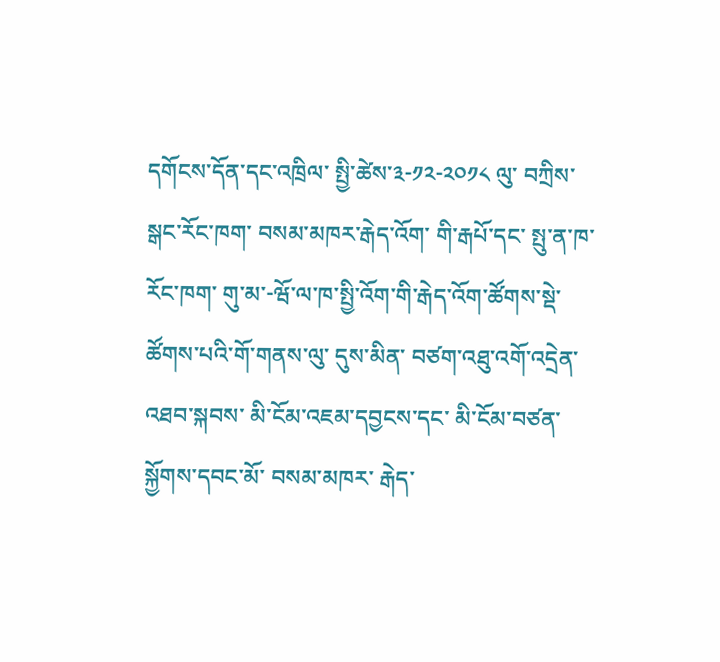དགོངས་དོན་དང་འཁྲིལ་ སྤྱི་ཚེས་༣-༡༢-༢༠༡༨ ལུ་ བཀྲིས་སྒང་རོང་ཁག་ བསམ་མཁར་རྒེད་འོག་ གི་རྒཔོ་དང་ སྤུ་ན་ཁ་རོང་ཁག་ གུ་མ་-ཝོ་ལ་ཁ་སྤྱི་འོག་གི་རྒེད་འོག་ཚོགས་སྡེ་ཚོགས་པའི་གོ་གནས་ལུ་ དུས་མིན་ བཙག་འཐུ་འགོ་འདྲེན་འཐབ་སྐབས་ མི་ངོམ་འཇམ་དབྱངས་དང་ མི་ངོམ་བཙན་སྐྱོགས་དབང་མོ་ བསམ་མཁར་ རྒེད་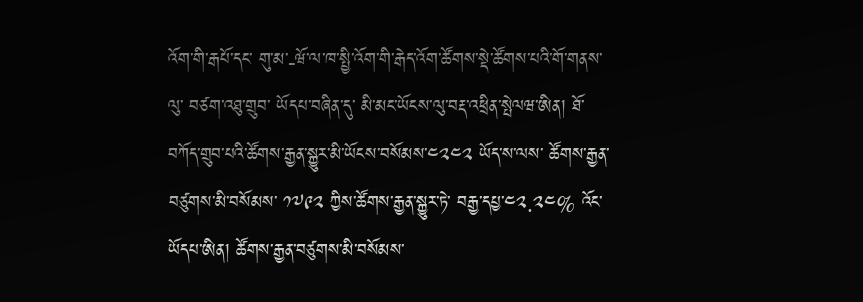འོག་གི་རྒཔོ་དང་ གུ་མ་-ཝོ་ལ་ཁ་སྤྱི་འོག་གི་རྒེད་འོག་ཚོགས་སྡེ་ཚོགས་པའི་གོ་གནས་ལུ་ བཙག་འཐུ་གྲུབ་ ཡོདཔ་བཞིན་དུ་ མི་མང་ཡོངས་ལུ་བརྡ་འཕྲིན་སྤེལཝ་ཨིན། ཐོ་བཀོད་གྲུབ་པའི་ཚོགས་རྒྱན་སྐྱུར་མི་ཡོངས་བསོམས་༤༢༤༢ ཡོད་ས་ལས་ ཚོགས་རྒྱན་བཙུགས་མི་བསོམས་ ༡༧༩༢ ཀྱིས་ཚོགས་རྒྱན་སྐྱུར་ཏེ་ བརྒྱ་དཔྱ་༤༢.༢༤% འོང་ཡོདཔ་ཨིན། ཚོགས་རྒྱན་བཙུགས་མི་བསོམས་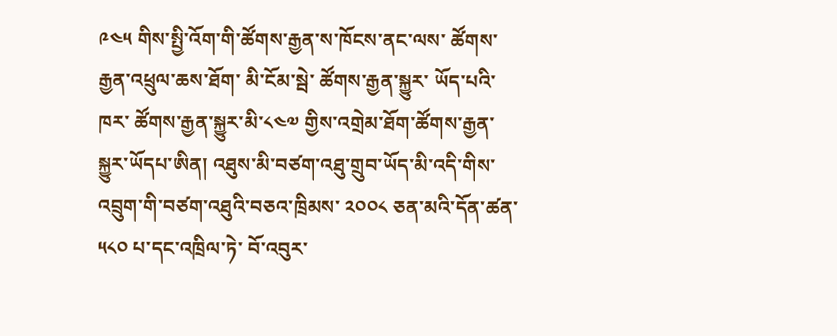༩༤༥ གིས་སྤྱི་འོག་གི་ཚོགས་རྒྱན་ས་ཁོངས་ནང་ལས་ ཚོགས་རྒྱན་འཕྲུལ་ཆས་ཐོག་ མི་ངོམ་སྦེ་ ཚོགས་རྒྱན་སྐྱུར་ ཡོད་པའི་ཁར་ ཚོགས་རྒྱན་སྐྱུར་མི་༨༤༧ གྱིས་འགྲེམ་ཐོག་ཚོགས་རྒྱན་སྐྱུར་ཡོདཔ་ཨིན། འཐུས་མི་བཙག་འཐུ་གྲུབ་ཡོད་མི་འདི་གིས་ འབྲུག་གི་བཙག་འཐུའི་བཅའ་ཁྲིམས་ ༢༠༠༨ ཅན་མའི་དོན་ཚན་ ༥༨༠ པ་དང་འཁྲིལ་ཏེ་ བོ་འབུར་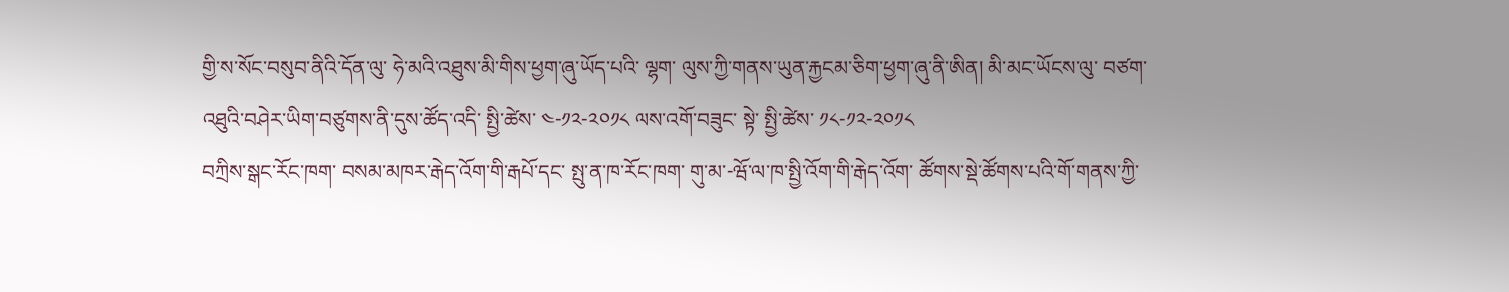གྱི་ས་སོང་བསུབ་ནིའི་དོན་ལུ་ ཧེ་མའི་འཐུས་མི་གིས་ཕྱག་ཞུ་ཡོད་པའི་ ལྷག་ ལུས་ཀྱི་གནས་ཡུན་རྐྱངམ་ཅིག་ཕྱག་ཞུ་ནི་ཨིན། མི་མང་ཡོངས་ལུ་ བཙག་འཐུའི་བཤེར་ཡིག་བཙུགས་ནི་དུས་ཚོད་འདི་ སྤྱི་ཚེས་ ༤-༡༢-༢༠༡༨ ལས་འགོ་བཟུང་ སྟེ་ སྤྱི་ཚེས་ ༡༨-༡༢-༢༠༡༨
བཀྲིས་སྒང་རོང་ཁག་ བསམ་མཁར་རྒེད་འོག་གི་རྒཔོ་དང་ སྤུ་ན་ཁ་རོང་ཁག་ གུ་མ་-ཝོ་ལ་ཁ་སྤྱི་འོག་གི་རྒེད་འོག་ ཚོགས་སྡེ་ཚོགས་པའི་གོ་གནས་ཀྱི་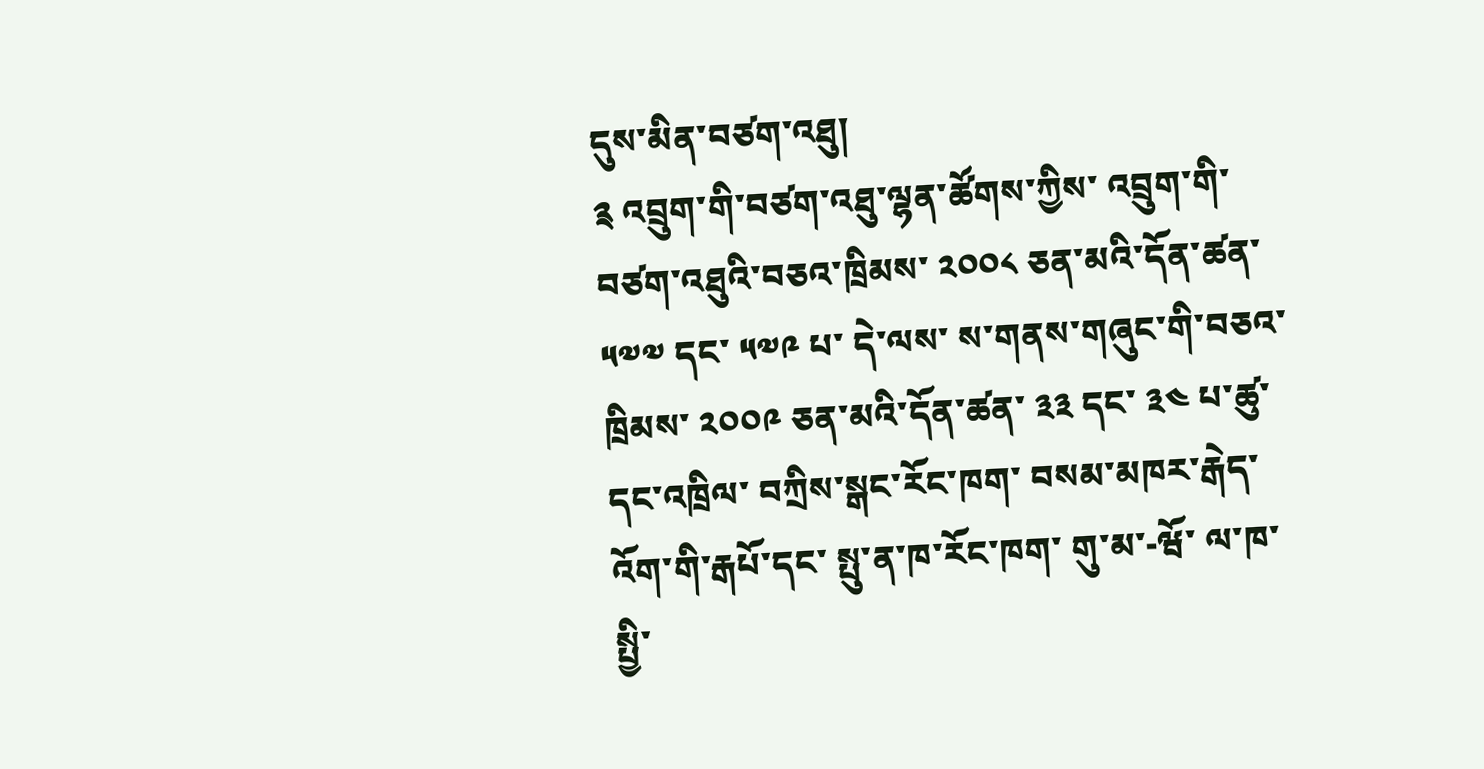དུས་མིན་བཙག་འཐུ།
༉ འབྲུག་གི་བཙག་འཐུ་ལྷན་ཚོགས་ཀྱིས་ འབྲུག་གི་བཙག་འཐུའི་བཅའ་ཁྲིམས་ ༢༠༠༨ ཅན་མའི་དོན་ཚན་ ༥༧༧ དང་ ༥༧༩ པ་ དེ་ལས་ ས་གནས་གཞུང་གི་བཅའ་ཁྲིམས་ ༢༠༠༩ ཅན་མའི་དོན་ཚན་ ༣༣ དང་ ༣༤ པ་ཚུ་དང་འཁྲིལ་ བཀྲིས་སྒང་རོང་ཁག་ བསམ་མཁར་རྒེད་འོག་གི་རྒཔོ་དང་ སྤུ་ན་ཁ་རོང་ཁག་ གུ་མ་-ཝོ་ ལ་ཁ་སྤྱི་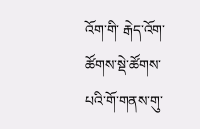འོག་གི་ རྒེད་འོག་ཚོགས་སྡེ་ཚོགས་པའི་གོ་གནས་གུ་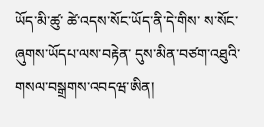ཡོད་མི་ཚུ་ ཚེ་འདས་སོང་ཡོད་ནི་དེ་གིས་ ས་སོང་ ཞུགས་ཡོདཔ་ལས་བརྟེན་ དུས་མིན་བཙག་འཐུའི་གསལ་བསྒྲགས་འབདཝ་ཨིན།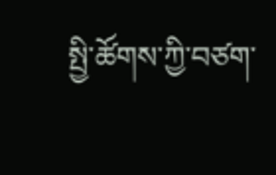སྤྱི་ཚོགས་ཀྱི་བཙག་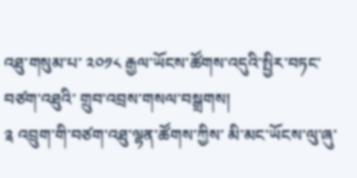འཐུ་གསུམ་པ་ ༢༠༡༨ རྒྱལ་ཡོངས་ཚོགས་འདུའི་སྤྱིར་བཏང་བཙག་འཐུའི་ གྲུབ་འབྲས་གསལ་བསྒྲགས།
༉ འབྲུག་གི་བཙག་འཐུ་ལྷན་ཚོགས་ཀྱིས་ མི་མང་ཡོངས་ལུ་ཞུ་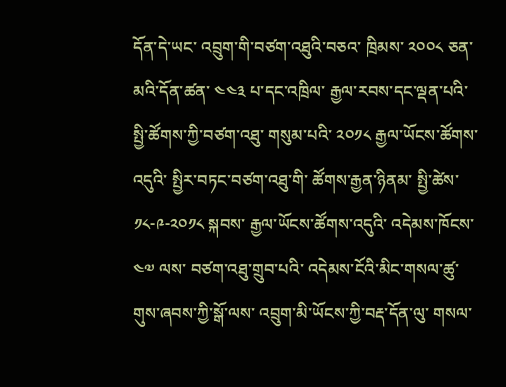དོན་དེ་ཡང་ འབྲུག་གི་བཙག་འཐུའི་བཅའ་ ཁྲིམས་ ༢༠༠༨ ཅན་མའི་དོན་ཚན་ ༤༤༣ པ་དང་འཁྲིལ་ རྒྱལ་རབས་དང་ལྡན་པའི་ སྤྱི་ཚོགས་ཀྱི་བཙག་འཐུ་ གསུམ་པའི་ ༢༠༡༨ རྒྱལ་ཡོངས་ཚོགས་འདུའི་ སྤྱིར་བཏང་བཙག་འཐུ་གི་ ཚོགས་རྒྱན་ཉིནམ་ སྤྱི་ཚེས་ ༡༨-༩-༢༠༡༨ སྐབས་ རྒྱལ་ཡོངས་ཚོགས་འདུའི་ འདེམས་ཁོངས་ ༤༧ ལས་ བཙག་འཐུ་གྲུབ་པའི་ འདེམས་ངོའི་མིང་གསལ་ཚུ་ གུས་ཞབས་ཀྱི་སྒོ་ལས་ འབྲུག་མི་ཡོངས་ཀྱི་བརྡ་དོན་ལུ་ གསལ་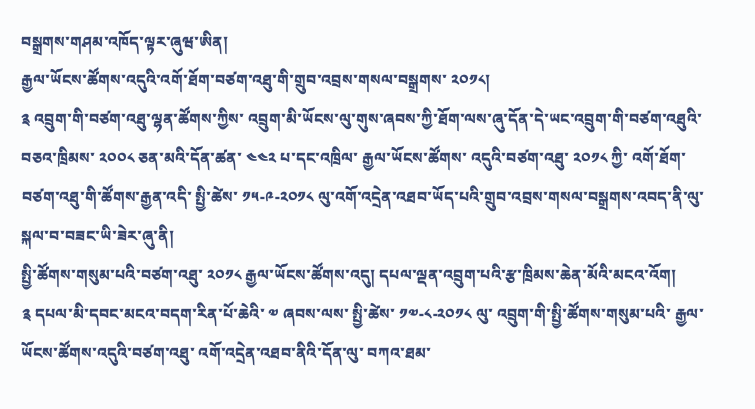བསྒྲགས་གཤམ་འཁོད་ལྟར་ཞུཝ་ཨིན།
རྒྱལ་ཡོངས་ཚོགས་འདུའི་འགོ་ཐོག་བཙག་འཐུ་གི་གྲུབ་འབྲས་གསལ་བསྒྲགས་ ༢༠༡༨།
༉ འབྲུག་གི་བཙག་འཐུ་ལྷན་ཚོགས་ཀྱིས་ འབྲུག་མི་ཡོངས་ལུ་གུས་ཞབས་ཀྱི་ཐོག་ལས་ཞུ་དོན་དེ་ཡང་འབྲུག་གི་བཙག་འཐུའི་བཅའ་ཁྲིམས་ ༢༠༠༨ ཅན་མའི་དོན་ཚན་ ༤༤༢ པ་དང་འཁྲིལ་ རྒྱལ་ཡོངས་ཚོགས་ འདུའི་བཙག་འཐུ་ ༢༠༡༨ ཀྱི་ འགོ་ཐོག་བཙག་འཐུ་གི་ཚོགས་རྒྱན་འདི་ སྤྱི་ཚེས་ ༡༥-༩-༢༠༡༨ ལུ་འགོ་འདྲེན་འཐབ་ཡོད་པའི་གྲུབ་འབྲས་གསལ་བསྒྲགས་འབད་ནི་ལུ་ སྐལ་བ་བཟང་ཡི་ཟེར་ཞུ་ནི།
སྤྱི་ཚོགས་གསུམ་པའི་བཙག་འཐུ་ ༢༠༡༨ རྒྱལ་ཡོངས་ཚོགས་འདུ། དཔལ་ལྡན་འབྲུག་པའི་རྩ་ཁྲིམས་ཆེན་མོའི་མངའ་འོག།
༉ དཔལ་མི་དབང་མངའ་བདག་རིན་པོ་ཆེའི་ ༧ ཞབས་ལས་ སྤྱི་ཚེས་ ༡༧-༨-༢༠༡༨ ལུ་ འབྲུག་གི་སྤྱི་ཚོགས་གསུམ་པའི་ རྒྱལ་ཡོངས་ཚོགས་འདུའི་བཙག་འཐུ་ འགོ་འདྲེན་འཐབ་ནིའི་དོན་ལུ་ བཀའ་ཐམ་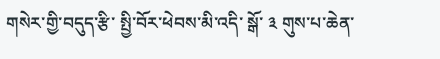གསེར་གྱི་བདུད་རྩི་ སྤྱི་བོར་ཕེབས་མི་འདི་ སྒོ་ ༣ གུས་པ་ཆེན་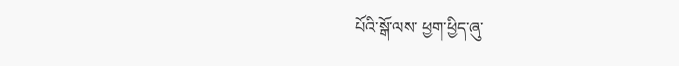པོའི་སྒོ་ལས་ ཕྱག་ཕྱིད་ཞུ་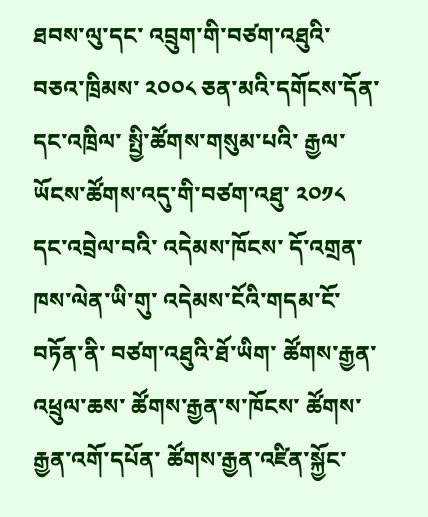ཐབས་ལུ་དང་ འབྲུག་གི་བཙག་འཐུའི་བཅའ་ཁྲིམས་ ༢༠༠༨ ཅན་མའི་དགོངས་དོན་དང་འཁྲིལ་ སྤྱི་ཚོགས་གསུམ་པའི་ རྒྱལ་ཡོངས་ཚོགས་འདུ་གི་བཙག་འཐུ་ ༢༠༡༨ དང་འབྲེལ་བའི་ འདེམས་ཁོངས་ དོ་འགྲན་ཁས་ལེན་ཡི་གུ་ འདེམས་ངོའི་གདམ་ངོ་བཏོན་ནི་ བཙག་འཐུའི་ཐོ་ཡིག་ ཚོགས་རྒྱན་འཕྲུལ་ཆས་ ཚོགས་རྒྱན་ས་ཁོངས་ ཚོགས་རྒྱན་འགོ་དཔོན་ ཚོགས་རྒྱན་འཛིན་སྐྱོང་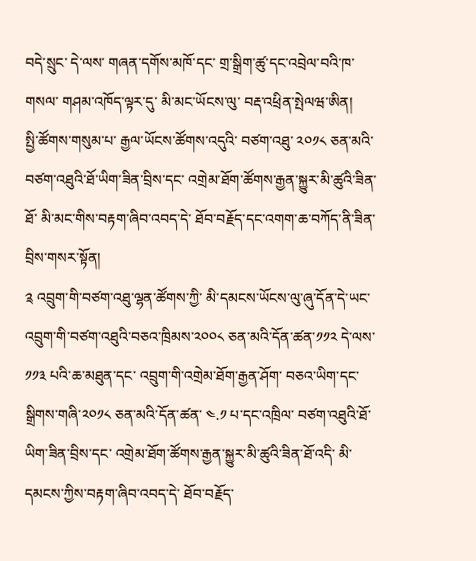བདེ་སྲུང་ དེ་ལས་ གཞན་དགོས་མཁོ་དང་ གྲ་སྒྲིག་ཚུ་དང་འབྲེལ་བའི་ཁ་གསལ་ གཤམ་འཁོད་ལྟར་དུ་ མི་མང་ཡོངས་ལུ་ བརྡ་འཕྲིན་སྤེལཝ་ཨིན།
སྤྱི་ཚོགས་གསུམ་པ་ རྒྱལ་ཡོངས་ཚོགས་འདུའི་ བཙག་འཐུ་ ༢༠༡༨ ཅན་མའི་ བཙག་འཐུའི་ཐོ་ཡིག་ཟིན་བྲིས་དང་ འགྲེམ་ཐོག་ཚོགས་རྒྱན་སྐྱུར་མི་ཚུའི་ཟིན་ཐོ་ མི་མང་གིས་བརྟག་ཞིབ་འབད་དེ་ ཐོབ་བརྗོད་དང་འགག་ཆ་བཀོད་ནི་ཟིན་བྲིས་གསར་སྟོན།
༉ འབྲུག་གི་བཙག་འཐུ་ལྷན་ཚོགས་ཀྱི་ མི་དམངས་ཡོངས་ལུ་ཞུ་དོན་དེ་ཡང་ འབྲུག་གི་བཙག་འཐུའི་བཅའ་ཁྲིམས་༢༠༠༨ ཅན་མའི་དོན་ཚན་༡༡༢ དེ་ལས་ ༡༡༣ པའི་ཆ་མཐུན་དང་ འབྲུག་གི་འགྲེམ་ཐོག་རྒྱན་ཤོག་ བཅའ་ཡིག་དང་སྒྲིགས་གཞི་༢༠༡༨ ཅན་མའི་དོན་ཚན་ ༤.༡ པ་དང་འཁྲིལ་ བཙག་འཐུའི་ཐོ་ཡིག་ཟིན་བྲིས་དང་ འགྲེམ་ཐོག་ཚོགས་རྒྱན་སྐྱུར་མི་ཚུའི་ཟིན་ཐོ་འདི་ མི་དམངས་ཀྱིས་བརྟག་ཞིབ་འབད་དེ་ ཐོབ་བརྗོད་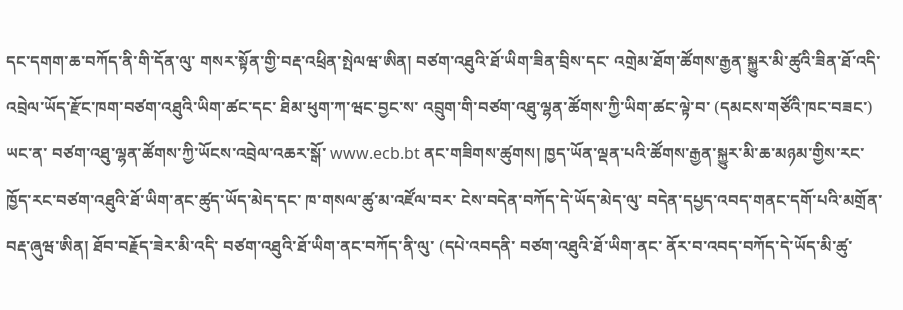དང་དགག་ཆ་བཀོད་ནི་གི་དོན་ལུ་ གསར་སྟོན་གྱི་བརྡ་འཕྲིན་སྤེལཝ་ཨིན། བཙག་འཐུའི་ཐོ་ཡིག་ཟིན་བྲིས་དང་ འགྲེམ་ཐོག་ཚོགས་རྒྱན་སྐྱུར་མི་ཚུའི་ཟིན་ཐོ་འདི་ འབྲེལ་ཡོད་རྫོང་ཁག་བཙག་འཐུའི་ཡིག་ཚང་དང་ ཐིམ་ཕུག་ཀ་ཝང་བྱང་ས་ འབྲུག་གི་བཙག་འཐུ་ལྷན་ཚོགས་ཀྱི་ཡིག་ཚང་ལྟེ་བ་ (དམངས་གཙོའི་ཁང་བཟང་) ཡང་ན་ བཙག་འཐུ་ལྷན་ཚོགས་ཀྱི་ཡོངས་འབྲེལ་འཆར་སྒོ་ www.ecb.bt ནང་གཟིགས་ཚུགས། ཁྱད་ཡོན་ལྡན་པའི་ཚོགས་རྒྱན་སྐྱུར་མི་ཆ་མཉམ་གྱིས་རང་ ཁྱོད་རང་བཙག་འཐུའི་ཐོ་ཡིག་ནང་ཚུད་ཡོད་མེད་དང་ ཁ་གསལ་ཚུ་མ་འཛོལ་བར་ ངེས་བདེན་བཀོད་དེ་ཡོད་མེད་ལུ་ བདེན་དཔྱད་འབད་གནང་དགོ་པའི་མགྲོན་བརྡ་ཞུཝ་ཨིན། ཐོབ་བརྗོད་ཟེར་མི་འདི་ བཙག་འཐུའི་ཐོ་ཡིག་ནང་བཀོད་ནི་ལུ་ (དཔེ་འབདནི་ བཙག་འཐུའི་ཐོ་ཡིག་ནང་ ནོར་བ་འབད་བཀོད་དེ་ཡོད་མི་ཚུ་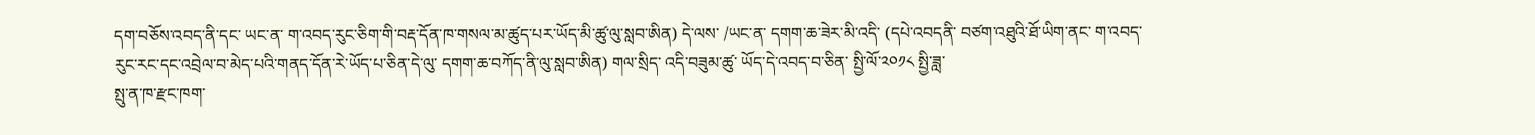དག་བཅོས་འབད་ནི་དང་ ཡང་ན་ ག་འབད་རུང་ཅིག་གི་བརྡ་དོན་ཁ་གསལ་མ་ཚུད་པར་ཡོད་མི་ཚུ་ལུ་སླབ་ཨིན) དེ་ལས་ /ཡང་ན་ དགག་ཆ་ཟེར་མི་འདི་ (དཔེ་འབདནི་ བཙག་འཐུའི་ཐོ་ཡིག་ནང་ ག་འབད་རུང་རང་དང་འབྲེལ་བ་མེད་པའི་གནད་དོན་རེ་ཡོད་པ་ཅིན་དེ་ལུ་ དགག་ཆ་བཀོད་ནི་ལུ་སླབ་ཨིན) གལ་སྲིད་ འདི་བཟུམ་ཚུ་ ཡོད་དེ་འབད་བ་ཅིན་ སྤྱི་ལོ་༢༠༡༨ སྤྱི་ཟླ་
སྤུ་ན་ཁ་རྫང་ཁག་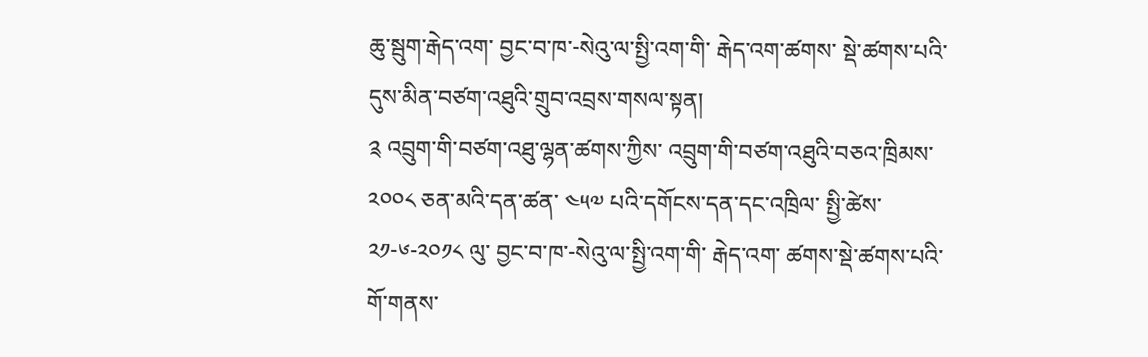ཆུ་སྦུག་རྒེད་འག་ བྱང་བ་ཁ་-སེའུ་ལ་སྤྱི་འག་གི་ རྒེད་འག་ཚགས་ སྡེ་ཚགས་པའི་ དུས་མིན་བཙག་འཐུའི་གྲུབ་འབྲས་གསལ་སྟན།
༉ འབྲུག་གི་བཙག་འཐུ་ལྷན་ཚགས་ཀྱིས་ འབྲུག་གི་བཙག་འཐུའི་བཅའ་ཁྲིམས་ ༢༠༠༨ ཅན་མའི་དན་ཚན་ ༤༥༧ པའི་དགོངས་དན་དང་འཁྲིལ་ སྤྱི་ཚེས་ ༢༡-༦-༢༠༡༨ ལུ་ བྱང་བ་ཁ་-སེའུ་ལ་སྤྱི་འག་གི་ རྒེད་འག་ ཚགས་སྡེ་ཚགས་པའི་གོ་གནས་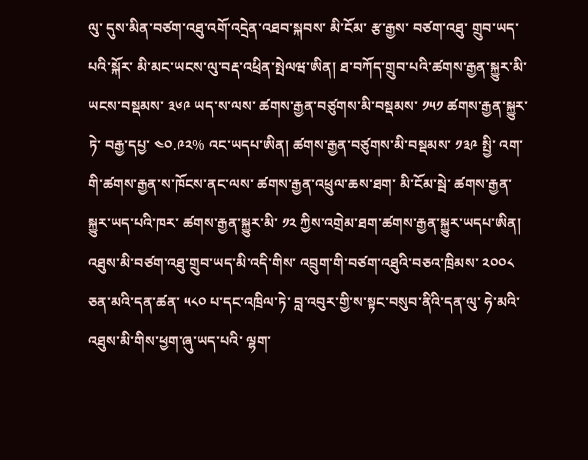ལུ་ དུས་མིན་བཙག་འཐུ་འགོ་འདྲེན་འཐབ་སྐབས་ མི་ངོམ་ རྩ་རྒྱས་ བཙག་འཐུ་ གྲུབ་ཡད་པའི་སྐོར་ མི་མང་ཡངས་ལུ་བརྡ་འཕྲིན་སྤེལཝ་ཨིན། ཐ་བཀོད་གྲུབ་པའི་ཚགས་རྒྱན་སྐྱུར་མི་ཡངས་བསྡམས་ ༣༦༩ ཡད་ས་ལས་ ཚགས་རྒྱན་བཙུགས་མི་བསྡམས་ ༡༥༡ ཚགས་རྒྱན་སྐྱུར་ཏེ་ བརྒྱ་དཔྱ་ ༤༠.༩༢% འང་ཡདཔ་ཨིན། ཚགས་རྒྱན་བཙུགས་མི་བསྡམས་ ༡༣༩ སྤྱི་ འག་གི་ཚགས་རྒྱན་ས་ཁོངས་ནང་ལས་ ཚགས་རྒྱན་འཕྲུལ་ཆས་ཐག་ མི་ངོམ་སྦེ་ ཚགས་རྒྱན་སྐྱུར་ཡད་པའི་ཁར་ ཚགས་རྒྱན་སྐྱུར་མི་ ༡༢ ཀྱིས་འགྲེམ་ཐག་ཚགས་རྒྱན་སྐྱུར་ཡདཔ་ཨིན། འཐུས་མི་བཙག་འཐུ་གྲུབ་ཡད་མི་འདི་གིས་ འབྲུག་གི་བཙག་འཐུའི་བཅའ་ཁྲིམས་ ༢༠༠༨ ཅན་མའི་དན་ཚན་ ༥༨༠ པ་དང་འཁྲིལ་ཏེ་ བླ་འབུར་གྱི་ས་སྟང་བསུབ་ནིའི་དན་ལུ་ ཧེ་མའི་འཐུས་མི་གིས་ཕྱག་ཞུ་ཡད་པའི་ ལྷག་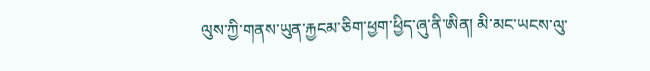ལུས་ཀྱི་གནས་ཡུན་རྐྱངམ་ཅིག་ཕྱག་ཕྱིད་ཞུ་ནི་ཨིན། མི་མང་ཡངས་ལུ་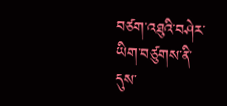བཙག་འཐུའི་བཤེར་ཡིག་བཙུགས་ནི་དུས་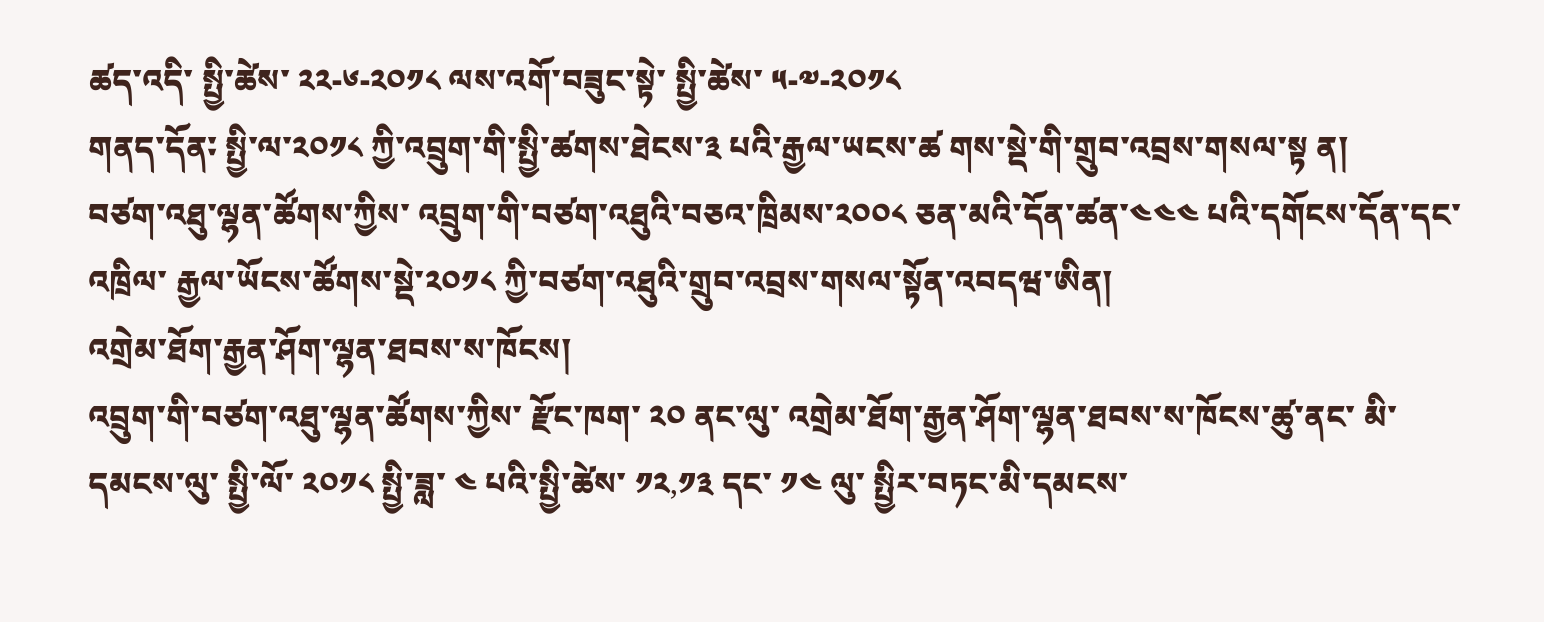ཚད་འདི་ སྤྱི་ཚེས་ ༢༢-༦-༢༠༡༨ ལས་འགོ་བཟུང་སྟེ་ སྤྱི་ཚེས་ ༥-༧-༢༠༡༨
གནད་དོན࿒ སྤྱི་ལ་༢༠༡༨ ཀྱི་འབྲུག་གི་སྤྱི་ཚགས་ཐེངས་༣ པའི་རྒྱལ་ཡངས་ཚ གས་སྡེ་གི་གྲུབ་འབྲས་གསལ་སྟ ན།
བཙག་འཐུ་ལྷན་ཚོགས་ཀྱིས་ འབྲུག་གི་བཙག་འཐུའི་བཅའ་ཁྲིམས་༢༠༠༨ ཅན་མའི་དོན་ཚན་༤༤༤ པའི་དགོངས་དོན་དང་འཁྲིལ་ རྒྱལ་ཡོངས་ཚོགས་སྡེ་༢༠༡༨ ཀྱི་བཙག་འཐུའི་གྲུབ་འབྲས་གསལ་སྟོན་འབདཝ་ཨིན།
འགྲེམ་ཐོག་རྒྱན་ཤོག་ལྷན་ཐབས་ས་ཁོངས།
འབྲུག་གི་བཙག་འཐུ་ལྷན་ཚོགས་ཀྱིས་ རྫོང་ཁག་ ༢༠ ནང་ལུ་ འགྲེམ་ཐོག་རྒྱན་ཤོག་ལྷན་ཐབས་ས་ཁོངས་ཚུ་ནང་ མི་དམངས་ལུ་ སྤྱི་ལོ་ ༢༠༡༨ སྤྱི་ཟླ་ ༤ པའི་སྤྱི་ཚེས་ ༡༢,༡༣ དང་ ༡༤ ལུ་ སྤྱིར་བཏང་མི་དམངས་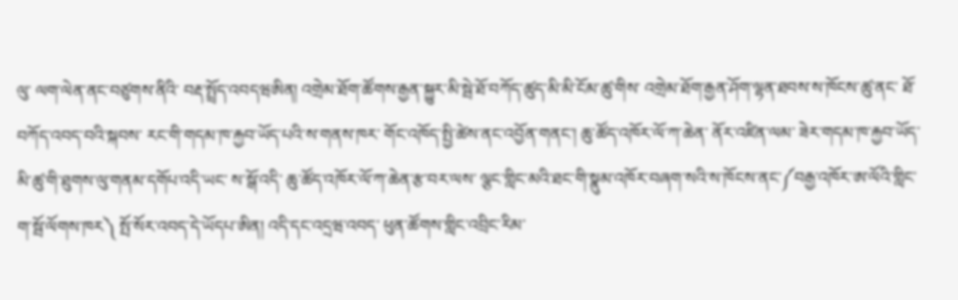ལུ་ ལག་ལེན་ནང་བཙུགས་ནིའི་ བརྡ་སྤྲོད་འབདཝཨིན། འགྲེམ་ཐོག་ཚོགས་རྒྱན་སྐྱུར་མི་སྦེ་ཐོ་བཀོད་ཚུད་མི་མི་ངོམ་ཚུ་གིས་ འགྲེམ་ཐོག་རྒྱན་ཤོག་ལྷན་ཐབས་ས་ཁོངས་ཚུ་ནང་ ཐོ་བཀོད་འབད་བའི་སྐབས་ རང་གི་གདམ་ཁ་རྐྱབ་ཡོད་པའི་ས་གནས་ཁར་ གོང་འཁོད་སྤྱི་ཚེས་ནང་འབྱོན་གནང་། ཆུ་ཚོད་འཁོར་ལོ་ཀ་ཆེན་ ནོར་འཛིན་ལམ་ ཟེར་གདམ་ཁ་རྐྱབ་ཡོད་མི་ཚུ་གི་ཐུགས་ལུ་གནམ་དགོཔ་འདི་ཡང་ ས་སྒོ་འདི་ ཆུ་ཚོད་འཁོར་ལོ་ཀ་ཆེན་རྩ་བར་ལས་ ལྕང་གླིང་མའི་ཐང་གི་སྣུམ་འཁོར་བཞག་སའི་ས་ཁོངས་ནང་༼བརྒྱ་འཁོར་ཨ་ལོའི་གླིང་ག་སྦོ་ལོགས་ཁར༽ སྤོ་སོར་འབད་དེ་ཡོདཔ་ཨིན། འདི་དང་འདྲཝ་འབད་ ཕུན་ཚོགས་གླིང་འབྲིང་རིམ་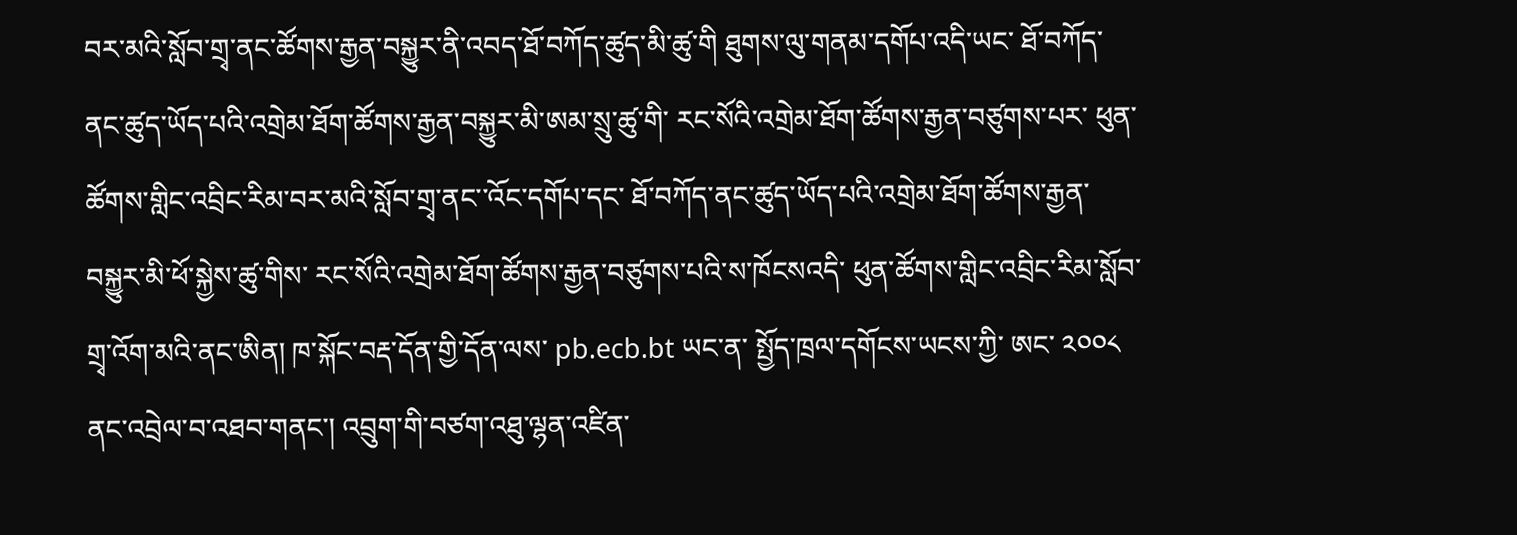བར་མའི་སློབ་གྲྭ་ནང་ཚོགས་རྒྱན་བསྐྱུར་ནི་འབད་ཐོ་བཀོད་ཚུད་མི་ཚུ་གི ཐུགས་ལུ་གནམ་དགོཔ་འདི་ཡང་ ཐོ་བཀོད་ནང་ཚུད་ཡོད་པའི་འགྲེམ་ཐོག་ཚོགས་རྒྱན་བསྐྱུར་མི་ཨམ་སྲུ་ཚུ་གི་ རང་སོའི་འགྲེམ་ཐོག་ཚོགས་རྒྱན་བཙུགས་པར་ ཕུན་ཚོགས་གླིང་འབྲིང་རིམ་བར་མའི་སློབ་གྲྭ་ནང་་འོང་དགོཔ་དང་ ཐོ་བཀོད་ནང་ཚུད་ཡོད་པའི་འགྲེམ་ཐོག་ཚོགས་རྒྱན་བསྐྱུར་མི་ཕོ་སྐྱེས་ཚུ་གིས་ རང་སོའི་འགྲེམ་ཐོག་ཚོགས་རྒྱན་བཙུགས་པའི་ས་ཁོངསའདི་ ཕུན་ཚོགས་གླིང་འབྲིང་རིམ་སློབ་གྲྭ་འོག་མའི་ནང་ཨིན། ཁ་སྐོང་བརྡ་དོན་གྱི་དོན་ལས་ pb.ecb.bt ཡང་ན་ སྤྱོད་ཁྲལ་དགོངས་ཡངས་ཀྱི་ ཨང་ ༢༠༠༨ ནང་འབྲེལ་བ་འཐབ་གནང་། འབྲུག་གི་བཙག་འཐུ་ལྷན་འཛིན་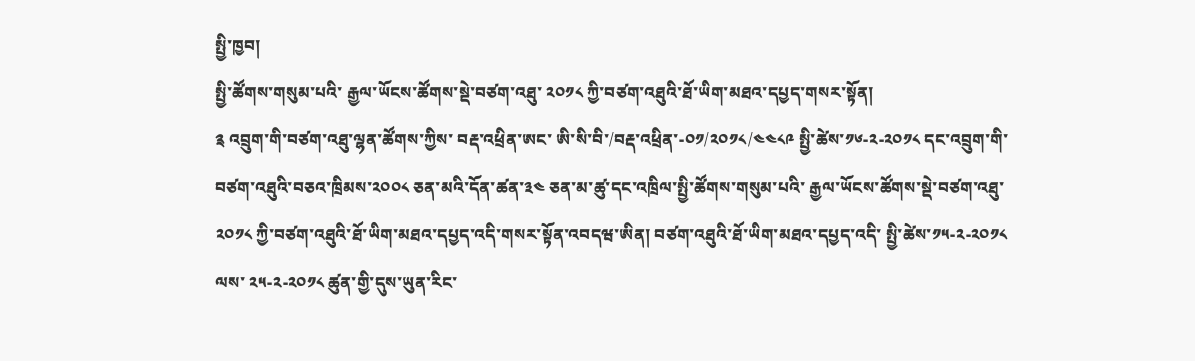སྤྱི་ཁྱབ།
སྤྱི་ཚོགས་གསུམ་པའི་ རྒྱལ་ཡོངས་ཚོགས་སྡེ་བཙག་འཐུ་ ༢༠༡༨ ཀྱི་བཙག་འཐུའི་ཐོ་ཡིག་མཐའ་དཔྱད་གསར་སྟོན།
༉ འབྲུག་གི་བཙག་འཐུ་ལྷན་ཚོགས་ཀྱིས་ བརྡ་འཕྲིན་ཨང་ ཨི་སི་བི་/བརྡ་འཕྲིན་-༠༡/༢༠༡༨/༤༤༨༩ སྤྱི་ཚེས་༡༦-༢-༢༠༡༨ དང་འབྲུག་གི་བཙག་འཐུའི་བཅའ་ཁྲིམས་༢༠༠༨ ཅན་མའི་དོན་ཚན་༣༤ ཅན་མ་ཚུ་དང་འཁྲིལ་སྤྱི་ཚོགས་གསུམ་པའི་ རྒྱལ་ཡོངས་ཚོགས་སྡེ་བཙག་འཐུ་ ༢༠༡༨ ཀྱི་བཙག་འཐུའི་ཐོ་ཡིག་མཐའ་དཔྱད་འདི་གསར་སྟོན་འབདཝ་ཨིན། བཙག་འཐུའི་ཐོ་ཡིག་མཐའ་དཔྱད་འདི་ སྤྱི་ཚེས་༡༥-༢-༢༠༡༨ ལས་ ༢༥-༢-༢༠༡༨ ཚུན་གྱི་དུས་ཡུན་རིང་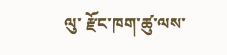ལུ་ རྫོང་ཁག་ཚུ་ལས་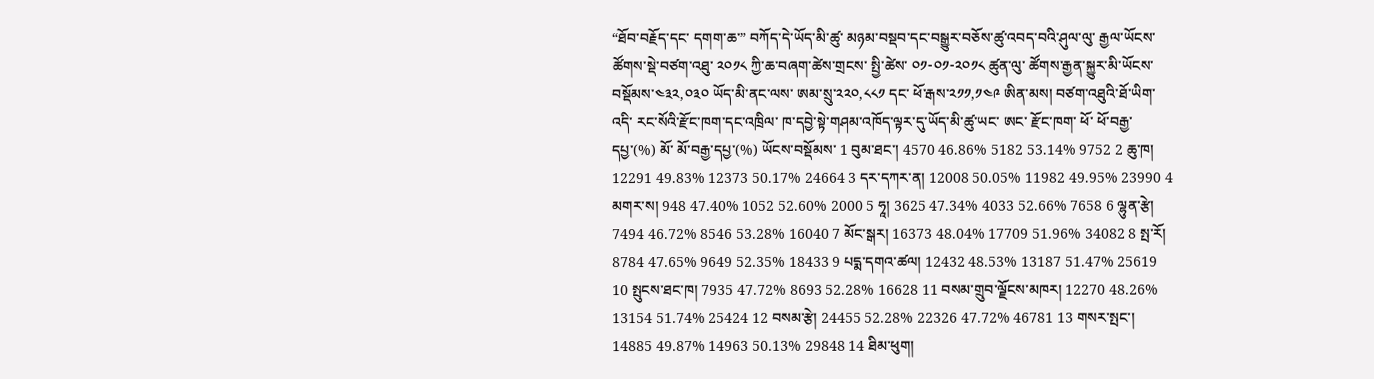“ཐོབ་བརྗོད་དང་ དགག་ཆ་” བཀོད་དེ་ཡོད་མི་ཚུ་ མཉམ་བསྡབ་དང་བསྒྱུར་བཅོས་ཚུ་འབད་བའི་ཤུལ་ལུ་ རྒྱལ་ཡོངས་ཚོགས་སྡེ་བཙག་འཐུ་ ༢༠༡༨ ཀྱི་ཆ་བཞག་ཚེས་གྲངས་ སྤྱི་ཚེས་ ༠༡-༠༡-༢༠༡༨ ཚུན་ལུ་ ཚོགས་རྒྱན་སྐྱུར་མི་ཡོངས་བསྡོམས་༤༣༢,༠༣༠ ཡོད་མི་ནང་ལས་ ཨམ་སྲུ་༢༢༠,༨༨༡ དང་ ཕོ་རྒས་༢༡༡,༡༤༩ ཨིན་མས། བཙག་འཐུའི་ཐོ་ཡིག་འདི་ རང་སོའི་རྫོང་ཁག་དང་འཁྲིལ་ ཁ་དབྱེ་སྟེ་གཤམ་འཁོད་ལྟར་དུ་ཡོད་མི་ཚུ་ཡང་ ཨང་ རྫོང་ཁག་ ཕོ་ ཕོ་བརྒྱ་དཔྱ་(%) མོ་ མོ་བརྒྱ་དཔྱ་(%) ཡོངས་བསྡོམས་ 1 བུམ་ཐང་། 4570 46.86% 5182 53.14% 9752 2 ཆུ་ཁ། 12291 49.83% 12373 50.17% 24664 3 དར་དཀར་ན། 12008 50.05% 11982 49.95% 23990 4 མགར་ས། 948 47.40% 1052 52.60% 2000 5 ཧཱ། 3625 47.34% 4033 52.66% 7658 6 ལྷུན་རྩེ། 7494 46.72% 8546 53.28% 16040 7 མོང་སྒར། 16373 48.04% 17709 51.96% 34082 8 སྤ་རོ། 8784 47.65% 9649 52.35% 18433 9 པདྨ་དགའ་ཚལ། 12432 48.53% 13187 51.47% 25619 10 སྤུངས་ཐང་ཁ། 7935 47.72% 8693 52.28% 16628 11 བསམ་གྲུབ་ལྗོངས་མཁར། 12270 48.26% 13154 51.74% 25424 12 བསམ་རྩེ། 24455 52.28% 22326 47.72% 46781 13 གསར་སྤང་། 14885 49.87% 14963 50.13% 29848 14 ཐིམ་ཕུག།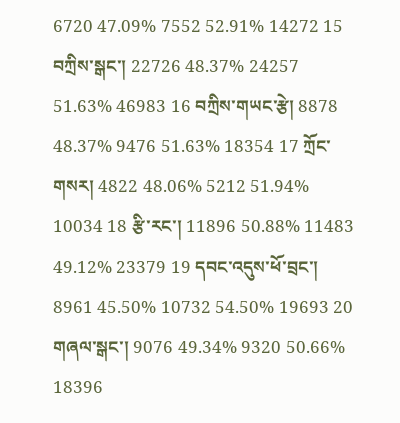6720 47.09% 7552 52.91% 14272 15 བཀྲིས་སྒང་། 22726 48.37% 24257 51.63% 46983 16 བཀྲིས་གཡང་རྩེ། 8878 48.37% 9476 51.63% 18354 17 ཀྲོང་གསར། 4822 48.06% 5212 51.94% 10034 18 རྩི་རང་། 11896 50.88% 11483 49.12% 23379 19 དབང་འདུས་ཕོ་བྲང་། 8961 45.50% 10732 54.50% 19693 20 གཞལ་སྒང་། 9076 49.34% 9320 50.66% 18396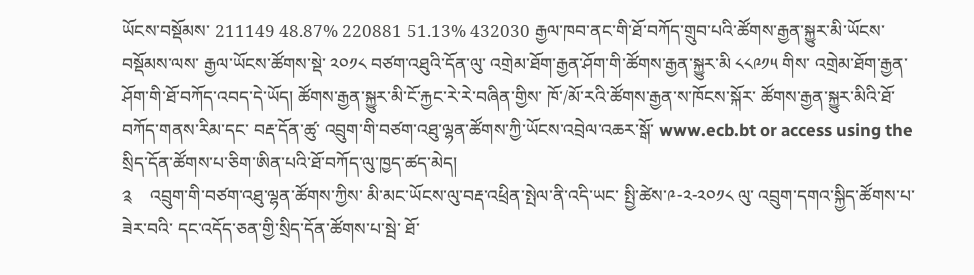ཡོངས་བསྡོམས་ 211149 48.87% 220881 51.13% 432030 རྒྱལ་ཁབ་ནང་གི་ཐོ་བཀོད་གྲུབ་པའི་ཚོགས་རྒྱན་སྐྱུར་མི་ཡོངས་བསྡོམས་ལས་ རྒྱལ་ཡོངས་ཚོགས་སྡེ་ ༢༠༡༨ བཙག་འཐུའི་དོན་ལུ་ འགྲེམ་ཐོག་རྒྱན་ཤོག་གི་ཚོགས་རྒྱན་སྐྱུར་མི ༨༨༩༡༥ གིས་ འགྲེམ་ཐོག་རྒྱན་ཤོག་གི་ཐོ་བཀོད་འབད་དེ་ཡོད། ཚོགས་རྒྱན་སྐྱུར་མི་ངོ་རྐྱང་རེ་རེ་བཞིན་གྱིས་ ཁོ་/མོ་རའི་ཚོགས་རྒྱན་ས་ཁོངས་སྐོར་ ཚོགས་རྒྱན་སྐྱུར་མིའི་ཐོ་བཀོད་གནས་རིམ་དང་ བརྡ་དོན་ཚུ་ འབྲུག་གི་བཙག་འཐུ་ལྷན་ཚོགས་ཀྱི་ཡོངས་འབྲེལ་འཆར་སྒོ་ www.ecb.bt or access using the
སྲིད་དོན་ཚོགས་པ་ཅིག་ཨིན་པའི་ཐོ་བཀོད་ལུ་ཁྱད་ཚད་མེད།
༉    འབྲུག་གི་བཙག་འཐུ་ལྷན་ཚོགས་ཀྱིས་ མི་མང་ཡོངས་ལུ་བརྡ་འཕྲིན་སྤེལ་ནི་འདི་ཡང་ སྤྱི་ཚེས་༩-༢-༢༠༡༨ ལུ་ འབྲུག་དགའ་སྐྱིད་ཚོགས་པ་ཟེར་བའི་ དང་འདོད་ཅན་གྱི་སྲིད་དོན་ཚོགས་པ་སྦེ་ ཐོ་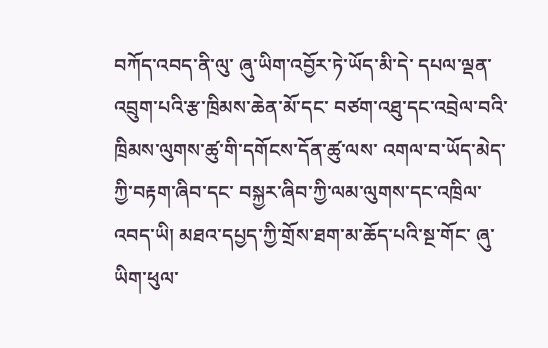བཀོད་འབད་ནི་ལུ་ ཞུ་ཡིག་འབྱོར་ཏེ་ཡོད་མི་དེ་ དཔལ་ལྡན་འབྲུག་པའི་རྩ་ཁྲིམས་ཆེན་མོ་དང་ བཙག་འཐུ་དང་འབྲེལ་བའི་ཁྲིམས་ལུགས་ཚུ་གི་དགོངས་དོན་ཚུ་ལས་ འགལ་བ་ཡོད་མེད་ཀྱི་བརྟག་ཞིབ་དང་ བསྐྱར་ཞིབ་ཀྱི་ལམ་ལུགས་དང་འཁྲིལ་འབད་ཡི། མཐའ་དཔྱད་ཀྱི་གྲོས་ཐག་མ་ཆོད་པའི་སྔ་གོང་ ཞུ་ཡིག་ཕུལ་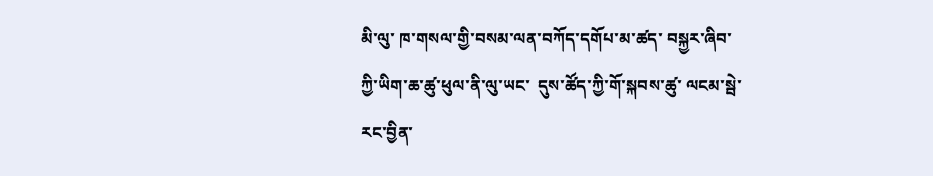མི་ལུ་ ཁ་གསལ་གྱི་བསམ་ལན་བཀོད་དགོཔ་མ་ཚད་ བསྐྱར་ཞིབ་ཀྱི་ཡིག་ཆ་ཚུ་ཕུལ་ནི་ལུ་ཡང་  དུས་ཚོད་ཀྱི་གོ་སྐབས་ཚུ་ ལངམ་སྦེ་རང་བྱིན་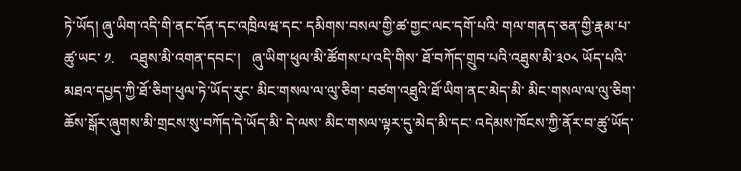ཏེ་ཡོད། ཞུ་ཡིག་འདི་གི་ནང་དོན་དང་འཁྲིལཝ་དང་ དམིགས་བསལ་གྱི་ཚ་གྱང་ལང་དགོ་པའི་ གལ་གནད་ཅན་གྱི་རྣམ་པ་ཚུ་ཡང་ ༡.    འཐུས་མི་འགན་དབང་།   ཞུ་ཡིག་ཕུལ་མི་ཚོགས་པ་འདི་གིས་ ཐོ་བཀོད་གྲུབ་པའི་འཐུས་མི་༣༠༨ ཡོད་པའི་ མཐའ་དཔྱད་ཀྱི་ཐོ་ཅིག་ཕུལ་ཏེ་ཡོད་རུང་ མིང་གསལ་ལ་ལུ་ཅིག་ བཙག་འཐུའི་ཐོ་ཡིག་ནང་མེད་མི་ མིང་གསལ་ལ་ལུ་ཅིག་ ཆོས་སྒོར་ཞུགས་མི་གྲངས་སུ་བཀོད་དེ་ཡོད་མི་ དེ་ལས་ མིང་གསལ་ལྟར་དུ་མེད་མི་དང་ འདེམས་ཁོངས་ཀྱི་ནོར་བ་ཚུ་ཡོད་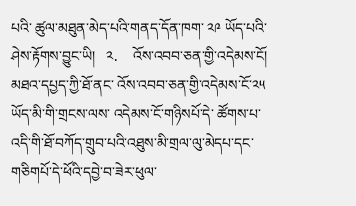པའི་ ཚུལ་མཐུན་མེད་པའི་གནད་དོན་ཁག་ ༢༩ ཡོད་པའི་ཤེས་རྟོགས་བྱུང་ཡི།   ༢.    འོས་འབབ་ཅན་གྱི་འདེམས་ངོ།   མཐའ་དཔྱད་ཀྱི་ཐོ་ནང་ འོས་འབབ་ཅན་གྱི་འདེམས་ངོ་༢༥ ཡོད་མི་གི་གྲངས་ལས་ འདེམས་ངོ་གཉིསཔོ་དེ་ ཚོགས་པ་འདི་གི་ཐོ་བཀོད་གྲུབ་པའི་འཐུས་མི་གྲལ་ལུ་མེདཔ་དང་ གཅིགཔོ་དེ་ཕོའི་དབྱེ་བ་ཟེར་ཕུལ་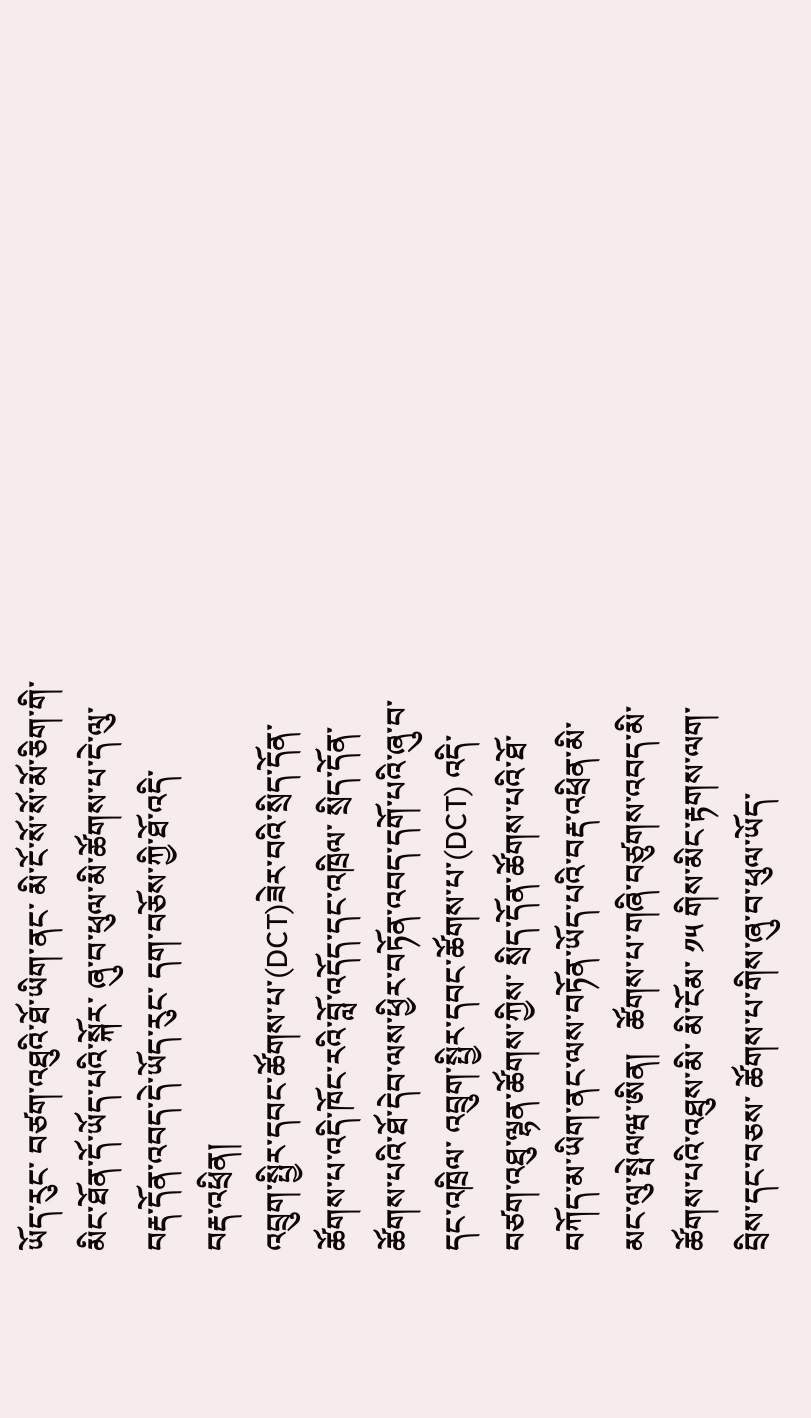ཡོད་རུང་ བཙག་འཐུའི་ཐོ་ཡིག་ནང་ མི་ངོ་སོ་སོ་མོ་ཅིག་གི་མིང་ཐོན་དོ་ཡོད་པའི་སྐོར་ ཞུ་བ་ཕུལ་མི་ཚོགས་པ་དེ་ལུ་བརྡ་དོན་འབད་དེ་ཡོད་རུང་ དག་བཅོས་ཀྱི་ཐོ་འདི་
བརྡ་འཕྲིན།
འབྲུག་སྤྱིར་དབང་ཚོགས་པ་(DCT)ཟེར་བའི་སྲིད་དོན་ཚོགས་པ་འདི་ཁོང་རའི་བློ་འདོད་དང་འཁྲིལ་ སྲིད་དོན་ཚོགས་པའི་ཐོ་དེབ་ལས་ཕྱིར་བཏོན་འབད་དགོ་པའི་ཞུ་བ་དང་འཁྲིལ་ འབྲུག་སྤྱིར་དབང་ཚོགས་པ་(DCT) འདི་ བཙག་འཐུ་ལྷན་ཚོགས་ཀྱིས་ སྲིད་དོན་ཚོགས་པའི་ཐོ་བཀོད་མ་ཡིག་ནང་ལས་བཏོན་ཡོད་པའི་བརྡ་འཕྲིན་མི་མང་ལུ་སྤེལཝ་ཨིན།   ཚོགས་པ་གཞི་བཙུགས་འབད་མི་ ཚོགས་པའི་འཐུས་མི་ མི་ངོམ་ ༡༥ གིས་མིང་རྟགས་ལག་བྲིས་དང་བཅས་ ཚོགས་པ་གིས་ཞུ་བ་ཕུལ་ཡོད་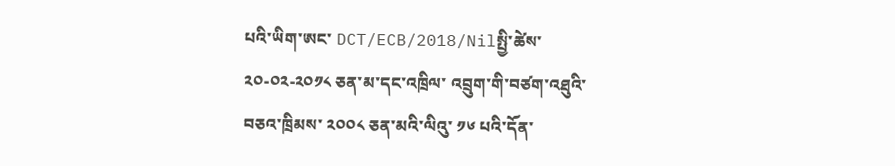པའི་ཡིག་ཨང་ DCT/ECB/2018/Nilསྤྱི་ཚེས་ ༢༠-༠༢-༢༠༡༨ ཅན་མ་དང་འཁྲིལ་ འབྲུག་གི་བཙག་འཐུའི་བཅའ་ཁྲིམས་ ༢༠༠༨ ཅན་མའི་ལིའུ་ ༡༦ པའི་དོན་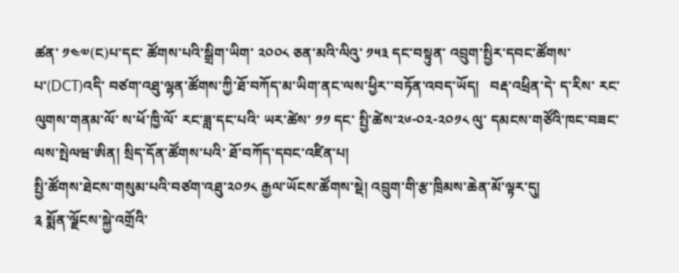ཚན་ ༡༤༧(ང)པ་དང་ ཚོགས་པའི་སྒྲིག་ཡིག་ ༢༠༠༨ ཅན་མའི་ལིའུ་ ༡༥༣ དང་བསྟུན་ འབྲུག་སྤྱིར་དབང་ཚོགས་པ་(DCT)འདི་ བཙག་འཐུ་ལྷན་ཚོགས་ཀྱི་ཐོ་བཀོད་མ་ཡིག་ནང་ལས་ཕྱིར་་བཏོན་འབད་ཡོད།   བརྡ་འཕྲིན་དེ་ ད་རིས་ རང་ལུགས་གནམ་ལོ་ ས་ཕོ་ཁྱི་ལོ་ རང་ཟླ་དང་པའི་ ཡར་ཚེས་ ༡༡ དང་ སྤྱི་ཚེས་༢༦-༠༢-༢༠༡༨ ལུ་ དམངས་གཙོའི་ཁང་བཟང་ལས་སྤེལཝ་ཨིན། སྲིད་དོན་ཚོགས་པའི་ ཐོ་བཀོད་དབང་འཛིན་པ།
སྤྱི་ཚོགས་ཐེངས་གསུམ་པའི་བཙག་འཐུ་༢༠༡༨ རྒྱལ་ཡོངས་ཚོགས་སྡེ། འབྲུག་གི་རྩ་ཁྲིམས་ཆེན་མོ་ལྟར་དུ།
༉ སྨོན་ལྗོངས་སྐྱེ་འགྲོའི་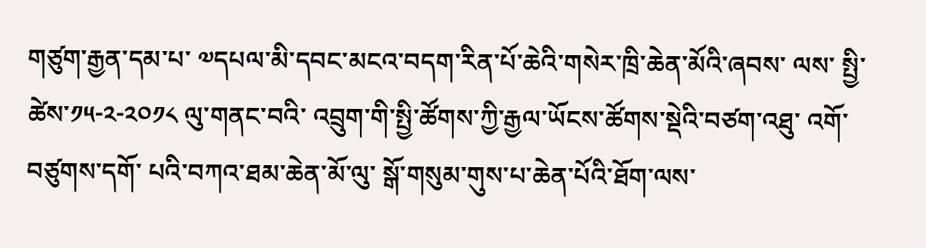གཙུག་རྒྱན་དམ་པ་ ༧དཔལ་མི་དབང་མངའ་བདག་རིན་པོ་ཆེའི་གསེར་ཁྲི་ཆེན་མོའི་ཞབས་ ལས་ སྤྱི་ཚེས་༡༥-༢-༢༠༡༨ ལུ་གནང་བའི་ འབྲུག་གི་སྤྱི་ཚོགས་ཀྱི་རྒྱལ་ཡོངས་ཚོགས་སྡེའི་བཙག་འཐུ་ འགོ་བཙུགས་དགོ་ པའི་བཀའ་ཐམ་ཆེན་མོ་ལུ་ སྒོ་གསུམ་གུས་པ་ཆེན་པོའི་ཐོག་ལས་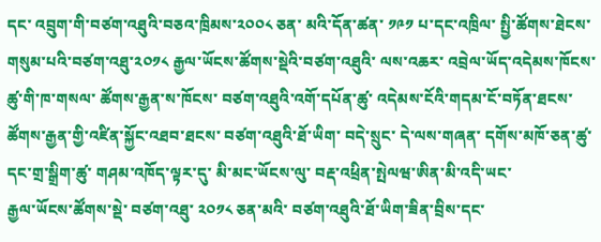དང་ འབྲུག་གི་བཙག་འཐུའི་བཅའ་ཁྲིམས་༢༠༠༨ ཅན་ མའི་དོན་ཚན་ ༡༩༡ པ་དང་འཁྲིལ་ སྤྱི་ཚོགས་ཐེངས་གསུམ་པའི་བཙག་འཐུ་༢༠༡༨ རྒྱལ་ཡོངས་ཚོགས་སྡེའི་བཙག་འཐུའི་ ལས་འཆར་ འབྲེལ་ཡོད་འདེམས་ཁོངས་ཚུ་གི་ཁ་གསལ་ ཚོགས་རྒྱན་ས་ཁོངས་ བཙག་འཐུའི་འགོ་དཔོན་ཚུ་ འདེམས་ངོའི་གདམ་ངོ་བཏོན་ཐངས་ ཚོགས་རྒྱན་གྱི་འཛིན་སྐྱོང་འཐབ་ཐངས་ བཙག་འཐུའི་ཐོ་ཡིག་ བདེ་སྲུང་ དེ་ལས་གཞན་ དགོས་མཁོ་ཅན་ཚུ་དང་གྲ་སྒྲིག་ཚུ་ གཤམ་འཁོད་ལྟར་དུ་ མི་མང་ཡོངས་ལུ་ བརྡ་འཕྲིན་སྤེལཝ་ཨིན་མི་འདི་ཡང་
རྒྱལ་ཡོངས་ཚོགས་སྡེ་ བཙག་འཐུ་ ༢༠༡༨ ཅན་མའི་ བཙག་འཐུའི་ཐོ་ཡིག་ཟིན་བྲིས་དང་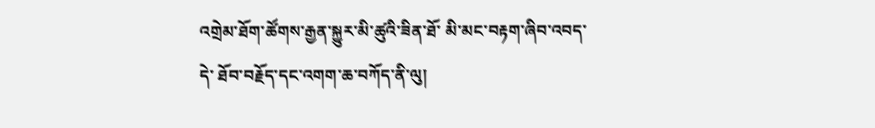འགྲེམ་ཐོག་ཚོགས་རྒྱན་སྐྱུར་མི་ཚུའི་ཟིན་ཐོ་ མི་མང་བརྟག་ཞིབ་འབད་དེ་ ཐོབ་བརྗོད་དང་འགག་ཆ་བཀོད་ནི་ལུ།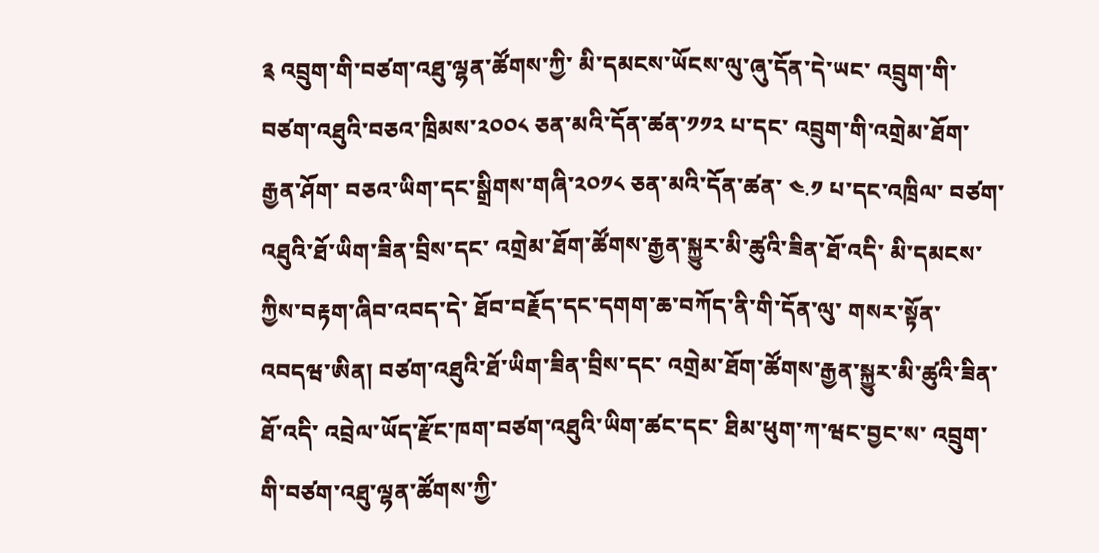༉ འབྲུག་གི་བཙག་འཐུ་ལྷན་ཚོགས་ཀྱི་ མི་དམངས་ཡོངས་ལུ་ཞུ་དོན་དེ་ཡང་ འབྲུག་གི་བཙག་འཐུའི་བཅའ་ཁྲིམས་༢༠༠༨ ཅན་མའི་དོན་ཚན་༡༡༢ པ་དང་ འབྲུག་གི་འགྲེམ་ཐོག་རྒྱན་ཤོག་ བཅའ་ཡིག་དང་སྒྲིགས་གཞི་༢༠༡༨ ཅན་མའི་དོན་ཚན་ ༤.༡ པ་དང་འཁྲིལ་ བཙག་འཐུའི་ཐོ་ཡིག་ཟིན་བྲིས་དང་ འགྲེམ་ཐོག་ཚོགས་རྒྱན་སྐྱུར་མི་ཚུའི་ཟིན་ཐོ་འདི་ མི་དམངས་ཀྱིས་བརྟག་ཞིབ་འབད་དེ་ ཐོབ་བརྗོད་དང་དགག་ཆ་བཀོད་ནི་གི་དོན་ལུ་ གསར་སྟོན་འབདཝ་ཨིན། བཙག་འཐུའི་ཐོ་ཡིག་ཟིན་བྲིས་དང་ འགྲེམ་ཐོག་ཚོགས་རྒྱན་སྐྱུར་མི་ཚུའི་ཟིན་ཐོ་འདི་ འབྲེལ་ཡོད་རྫོང་ཁག་བཙག་འཐུའི་ཡིག་ཚང་དང་ ཐིམ་ཕུག་ཀ་ཝང་བྱང་ས་ འབྲུག་གི་བཙག་འཐུ་ལྷན་ཚོགས་ཀྱི་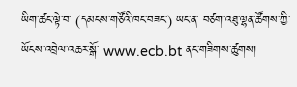ཡིག་ཚང་ལྟེ་བ་ (དམངས་གཙོའི་ཁང་བཟང་) ཡང་ན་ བཙག་འཐུ་ལྷན་ཚོགས་ཀྱི་ཡོངས་འབྲེལ་འཆར་སྒོ་ www.ecb.bt ནང་གཟིགས་ཚུགས།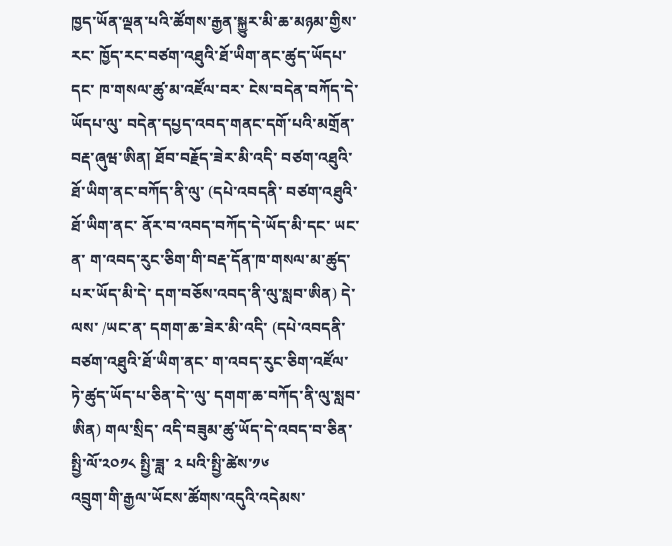ཁྱད་ཡོན་ལྡན་པའི་ཚོགས་རྒྱན་སྐྱུར་མི་ཆ་མཉམ་གྱིས་རང་ ཁྱོད་རང་བཙག་འཐུའི་ཐོ་ཡིག་ནང་ཚུད་ཡོདཔ་དང་ ཁ་གསལ་ཚུ་མ་འཛོལ་བར་ ངེས་བདེན་བཀོད་དེ་ཡོདཔ་ལུ་ བདེན་དཔྱད་འབད་གནང་དགོ་པའི་མགྲོན་བརྡ་ཞུཝ་ཨིན། ཐོབ་བརྗོད་ཟེར་མི་འདི་ བཙག་འཐུའི་ཐོ་ཡིག་ནང་བཀོད་ནི་ལུ་ (དཔེ་འབདནི་ བཙག་འཐུའི་ཐོ་ཡིག་ནང་ ནོར་བ་འབད་བཀོད་དེ་ཡོད་མི་དང་ ཡང་ན་ ག་འབད་རུང་ཅིག་གི་བརྡ་དོན་ཁ་གསལ་མ་ཚུད་པར་ཡོད་མི་དེ་ དག་བཅོས་འབད་ནི་ལུ་སླབ་ཨིན) དེ་ལས་ /ཡང་ན་ དགག་ཆ་ཟེར་མི་འདི་ (དཔེ་འབདནི་ བཙག་འཐུའི་ཐོ་ཡིག་ནང་ ག་འབད་རུང་ཅིག་འཛོལ་ཏེ་ཚུད་ཡོད་པ་ཅིན་དེ་་ལུ་ དགག་ཆ་བཀོད་ནི་ལུ་སླབ་ཨིན) གལ་སྲིད་ འདི་བཟུམ་ཚུ་ཡོད་དེ་འབད་བ་ཅིན་ སྤྱི་ལོ་༢༠༡༨ སྤྱི་ཟླ་ ༢ པའི་སྤྱི་ཚེས་༡༦
འབྲུག་གི་རྒྱལ་ཡོངས་ཚོགས་འདུའི་འདེམས་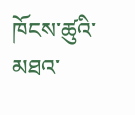ཁོངས་ཚུའི་མཐའ་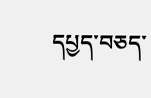དཔྱད་བཅད་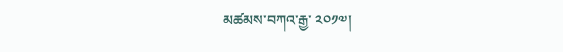མཚམས་བཀའ་རྒྱ་ ༢༠༡༧།